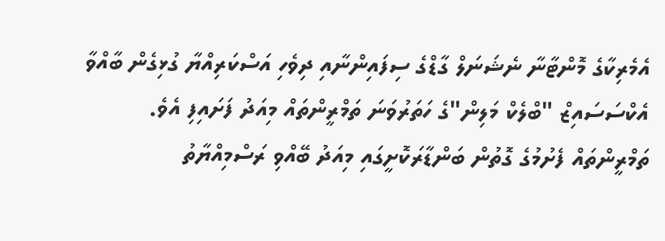އެމެރިކާގެ މޮންޓާނާ ނެޝަނަލް ގާޑްގެ ސިފައިންނާއި ދިވެހި އަސްކަރިއްޔާ ގުޅިގެން ބާއްވާ އެކްސަސައިޒް "ބްލެކް މަލިން"ގެ ހަތަރުވަނަ ތަމްރީންތައް މިއަދު ފަށައިފި އެވެ.
ތަމްރީންތައް ފެށުމުގެ ގޮތުން ބަންޑާރަކޮށީގައި މިއަދު ބޭއްވި ރަސްމިއްޔާތު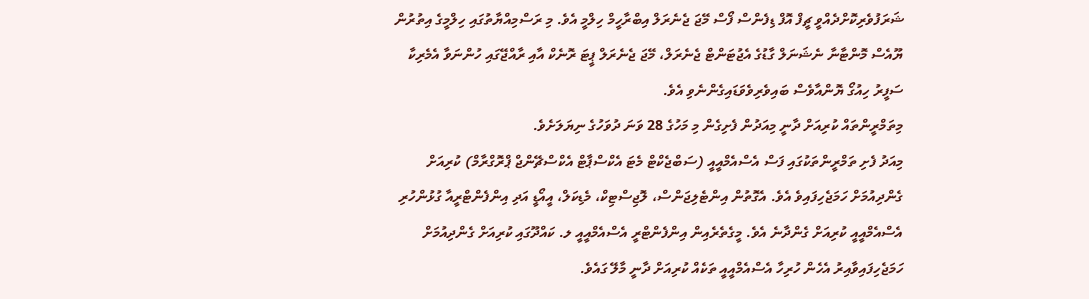ޝަރަފުވެރިކޮށްދެއްވީ ޗީފް އޮފް ޑިފެންސް ފޯސް މޭޖަ ޖެނެރަލް އިބްރާހީމް ހިލްމީ އެވެ. މި ރަސްމިއްޔާތުގައި ހިލްމީގެ އިތުރުން ޔޫއެސް މޮންޓާނާ ނެޝަނަލް ގާޑުގެ އެޖުޓަންޓް ޖެނެރަލް، މޭޖަ ޖެނެރަލް ޕީޓަ ރޮނެކް އާއި ރާއްޖޭގައި ހުންނަވާ އެމެރިކާ ސަފީރު ހިއުގޯ ޔޮންއާވެސް ބައިވެރިވެވަޑައިގެންނެވި އެވެ.
މިތަމްރީންތައް ކުރިއަށް ދާނީ މިއަދުން ފެށިގެން މި މަހުގެ 28 ވަނަ ދުވަހުގެ ނިޔަލަށެވެ.
މިއަދު ފެށި ތަމްރީންތަކުގައި ފަސް އެސްއެމްއީއީ (ސަބްޖެކްޓް މެޓަ އެކްސްޕާޓް އެކްސްޗޭންޖް ޕްރޮގްރާމް) ކުރިއަށް ގެންދިއުމަށް ހަމަޖެހިފައިވެ އެވެ. އެގޮތުން އިންޓެލިޖަންސް، ލޮޖިސްޓިކް، މެޑިކަލް، އީއޯޑީ އަދި އިންފެންޓްރީއާ ގުޅުންހުރި އެސްއެމްއީއީ ކުރިއަށް ގެންދާނެ އެވެ. މީގެތެރެއިން އިންފެންޓްރީ އެސްއެމްއީއީ ލ. ކައްދޫގައި ކުރިއަށް ގެންދިއުމަށް ހަމަޖެހިފައިވާއިރު އެހެން ހުރިހާ އެސްއެމްއީއީ ތަކެއް ކުރިއަށް ދާނީ މާލޭ ގައެވެ.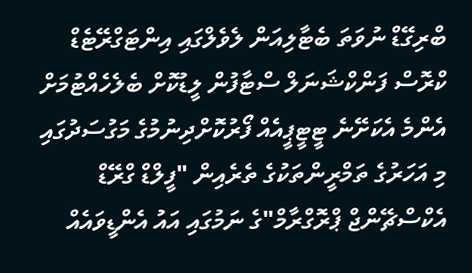ބްރިގޭޑް ނުވަތަ ބެޓާލިއަން ލެވެލްގައި އިންޓަގްރޭޓެޑް ކްރޮސް ފަންކްޝަނަލް ސްޓާފުން ލީޑުކޮށް ބެލެހެއްޓުމަށް އެންމެ އެކަށޭނެ ޓީޓީޕީއެއް ފޯރުކޮށްދިނުމުގެ މަގުސަދުގައި މި އަހަރުގެ ތަމްރީންތަކުގެ ތެރެއިން "ފީލްޑް ގްރޭޑް އެކްސްޗޭންޖް ޕްރޮގްރާމް"ގެ ނަމުގައި އައު އެންޑީވައެއް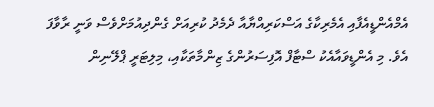އެމްއެންޑީއެފާއި އެމެރިކާގެ އަސްކަރިއްޔާއާ ދެމެދު ކުރިއަށް ގެންދިއުމަށްވެސް ވަނީ ރާވާފަ އެވެ. މި އެންޑީވައާއެކު ސްޓާފް އޮފިސަރުންގެ ޒިންމާތަކާއި، މިލިޓަރީ ޕްލޭނިން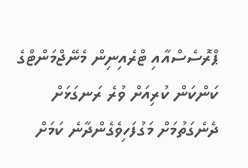ޕްރޮސެސްއާއި ޓްރެއިނިން މެނޭޖްމަންޓްގެ ކަންކަން ކުރިއަށް ވުރެ ރަނގަޅަށް ދެނެގަތުމަށް މަގުފަހިވެގެންދާނެ ކަމަށް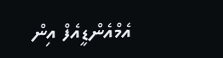އެމްއެންޑީއެފް އިން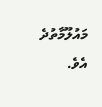މައުލޫމާތުދެ އެވެ.